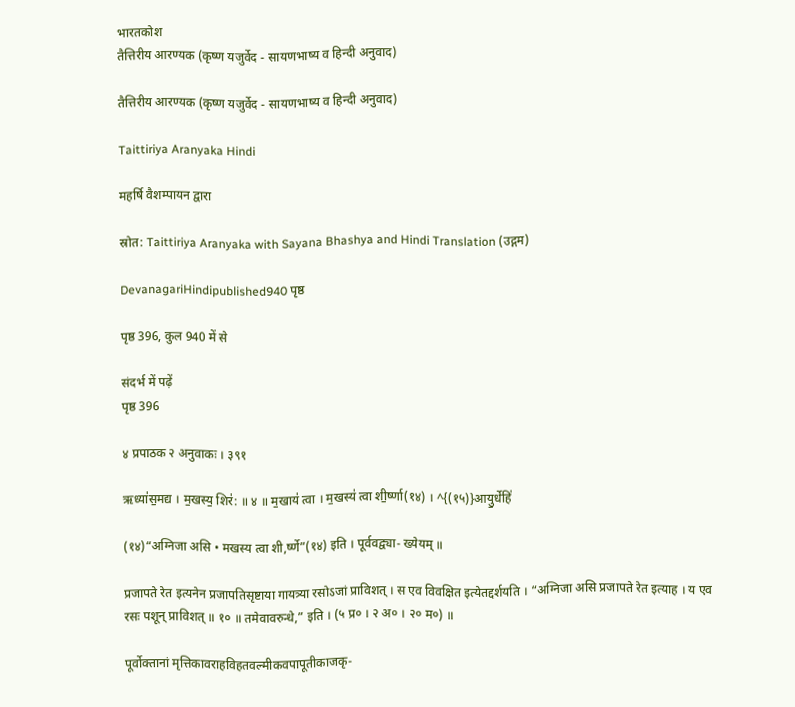भारतकोश
तैत्तिरीय आरण्यक (कृष्ण यजुर्वेद - सायणभाष्य व हिन्दी अनुवाद)

तैत्तिरीय आरण्यक (कृष्ण यजुर्वेद - सायणभाष्य व हिन्दी अनुवाद)

Taittiriya Aranyaka Hindi

महर्षि वैशम्पायन द्वारा

स्रोत: Taittiriya Aranyaka with Sayana Bhashya and Hindi Translation (उद्गम)

DevanagariHindipublished940 पृष्ठ

पृष्ठ 396, कुल 940 में से

संदर्भ में पढ़ें
पृष्ठ 396

४ प्रपाठक २ अनुवाकः । ३९१

ऋध्या॑स॒मद्य । म॒खस्य॒ शिर॑: ॥ ४ ॥ म॒खाय॑ त्वा । म॒खस्य॑ त्वा शी॒र्ष्णा(१४) । ^{(१५)}आयु॒र्धेहि॑

(१४)“अग्निजा असि • मखस्य त्वा शी,र्ष्णे”(१४) इति । पूर्ववद्व्या- ख्येयम् ॥

प्रजापते रेत इत्यनेन प्रजापतिसृष्टाया गायत्र्या रसोऽजां प्राविशत् । स एव विवक्षित इत्येतद्दर्शयति । “अग्निजा असि प्रजापते रेत इत्याह । य एव रसः पशून् प्राविशत् ॥ १० ॥ तमेवावरुन्धे,” इति । (५ प्र० । २ अ० । २० म०) ॥

पूर्वोक्तानां मृत्तिकावराहविहतवल्मीकवपापूतीकाजकृ-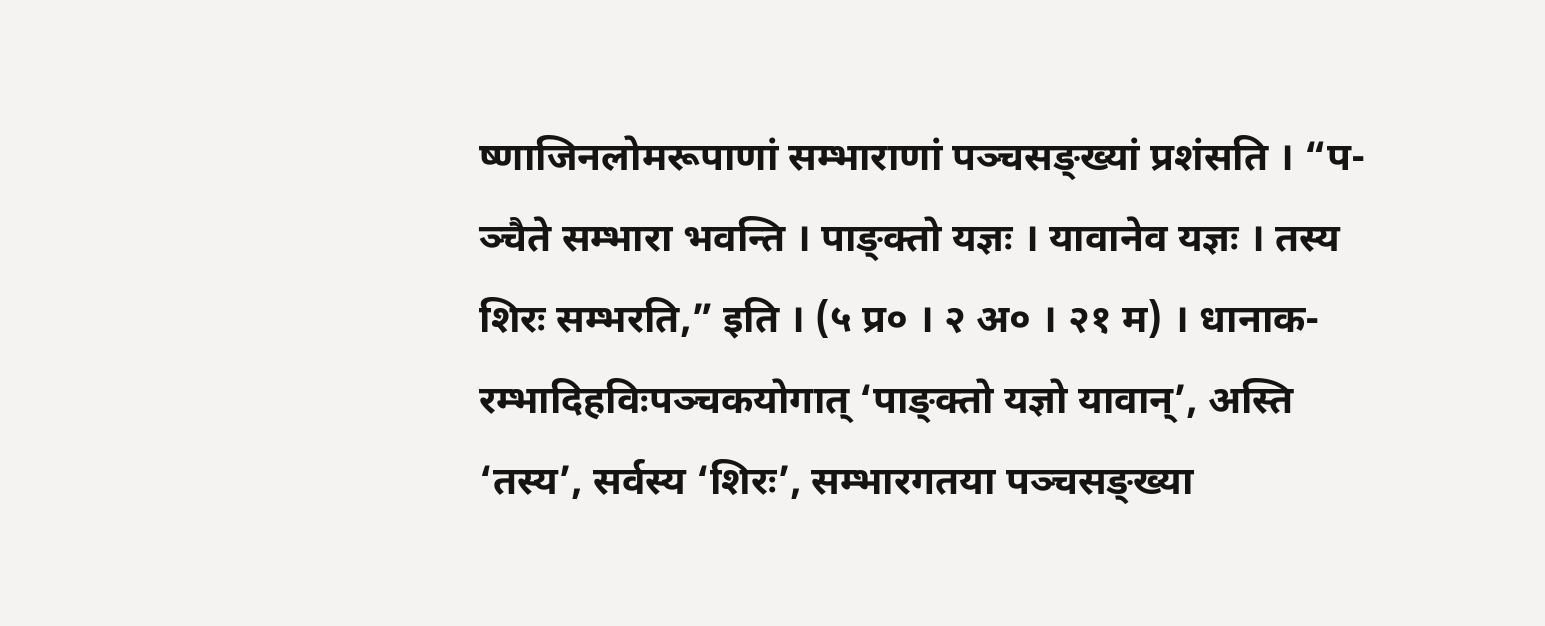ष्णाजिनलोमरूपाणां सम्भाराणां पञ्चसङ्ख्यां प्रशंसति । “प- ञ्चैते सम्भारा भवन्ति । पाङ्क्तो यज्ञः । यावानेव यज्ञः । तस्य शिरः सम्भरति,” इति । (५ प्र० । २ अ० । २१ म) । धानाक- रम्भादिहविःपञ्चकयोगात् ‘पाङ्क्तो यज्ञो यावान्’, अस्ति ‘तस्य’, सर्वस्य ‘शिरः’, सम्भारगतया पञ्चसङ्ख्या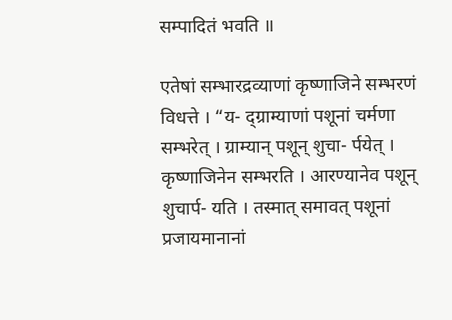सम्पादितं भवति ॥

एतेषां सम्भारद्रव्याणां कृष्णाजिने सम्भरणं विधत्ते । “य- द्ग्राम्याणां पशूनां चर्मणा सम्भरेत् । ग्राम्यान् पशून् शुचा- र्पयेत् । कृष्णाजिनेन सम्भरति । आरण्यानेव पशून् शुचार्प- यति । तस्मात् समावत् पशूनां प्रजायमानानां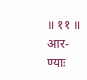॥ ११ ॥ आर- ण्याः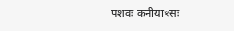पशवः कनीयाꣳसः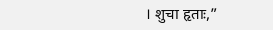। शुचा हृताः,”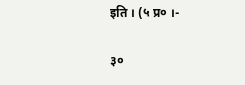इति । (५ प्र० ।-

३०